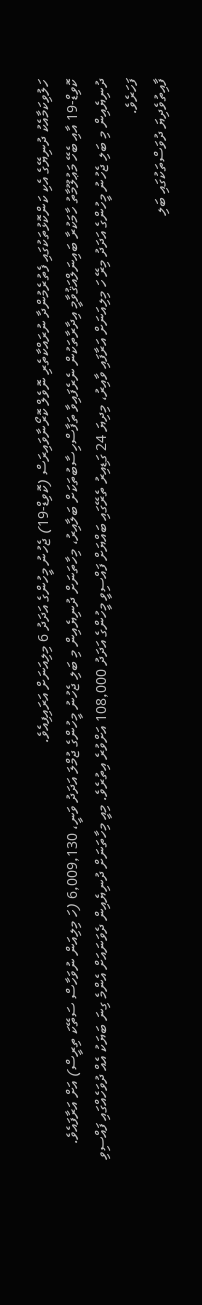ހަލުވިކަމާއެކު ދުނިޔޭގެ އެކި ކަންކޮޅުތަކުގައި ފެތުރެމުންދާ ނުރައްކާތެރި ނޮވެލް ކޮރޯނާވައިރަސް (ކޮވިޑް-19) ޖެހުނު މީހުންގެ އަދަދު 6 މިލިއަނަށް އަރައިފިއެވެ.
ކޮވިޑް-19 އާއި ބެހޭ މަޢުލޫމާތު ހާމަކުރާ ބައިނަލްއަޤުވާމީ އިދާރާތަކުން ނެރެފައިވާ ތަފާސްހިސާބުތަކަށް ބަލާއިރު، މިހާތަނަށް ދުނިޔެއިން މި ބަލި ޖެހުނު މީހުންގެ ޖުމްލަ އަދަދު ވަނީ، 6,009,130 (ހަ މިލިއަން ނުވަހާސް ސަތޭކަ ތިރީސް) އަށް އަރާފައެވެ.
ދުނިޔެއިން މި ބަލި ޖެހުނު މީހުންގެ އަދަދު މިރޭ ހަ މިލިއަނަށް އަރާފައި ވާއިރު، މިދިޔަ 24 ގަޑިއިރު ތެރޭގައި ބައްޔަށް ފައްސިވީ މީހުންގެ އަދަދު 108,000 އަށްވުރެ އިތުރެވެ. މިއީ މިހާތަނަށް ދުނިޔެއިން ދެވަނައަށް އެންމެ ގިނަ ބަޔަކު އެއް ދުވަހެއްގައި ފައްސިވި ފަހަރެވެ.
ފާއިތުވެދިޔަ ދުވަސްތަކުގައި ބަލި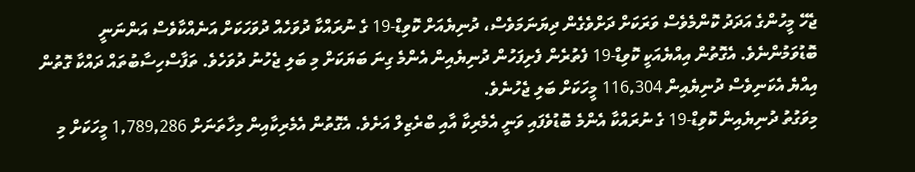ޖެހޭ މީހުންގެ އަދަދު ކޮންމެވެސް ވަރަކަށް ދަށްވެގެން ދިޔަނަމަވެސް، ދުނިޔެއަށް ކޮވިޑް-19 ގެ ނުރައްކާ ދުވަހެއް ދުވަހަކަށް އަނެއްކާވެސް އަންނަނީ ބޮޑުވަމުންނެވެ. އެގޮތުން އިއްޔެއަކީ ކޮވިޑް-19 ފެތުރެން ފެށިފަހުން ދުނިޔެއިން އެންމެ ގިނަ ބަޔަކަށް މި ބަލި ޖެހުނު ދުވަހެވެ. ތަފާސްހިސާބުތައް ދައްކާ ގޮތުން އިއްޔެ އެކަނިވެސް ދުނިޔެއިން 116,304 މީހަކަށް ބަލި ޖެހުނެވެ.
މިވަގުތު ދުނިޔެއިން ކޮވިޑް-19 ގެ ނުރައްކާ އެންމެ ބޮޑުވެފައި ވަނީ އެމެރިކާ އާއި ބްރެޒިލް އަށެވެ. އެގޮތުން އެމެރިކާއިން މިހާތަނަށް 1,789,286 މީހަކަށް މި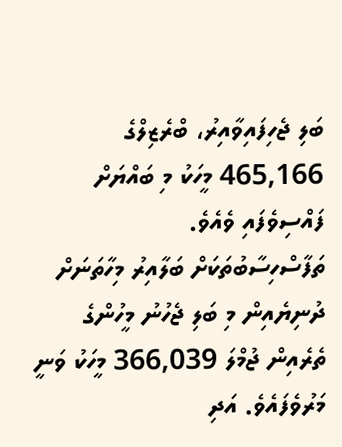ބަލި ޖެހިފައިވާއިރު، ބްރެޒިލްގެ 465,166 މީހަކު މި ބައްޔަށް ފައްސިވެފައި ވެއެވެ.
ތަފާސްހިސާބުތަކަށް ބަލާއިރު މިހާތަނަށް ދުނިޔެއިން މި ބަލި ޖެހުނު މީހުންގެ ތެރެއިން ޖުމްލަ 366,039 މީހަކު ވަނީ މަރުވެފައެވެ. އަދި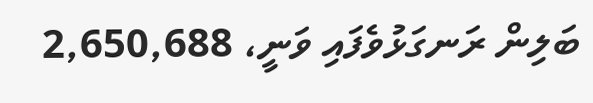ބަލިން ރަނގަޅުވެފައި ވަނީ، 2,650,688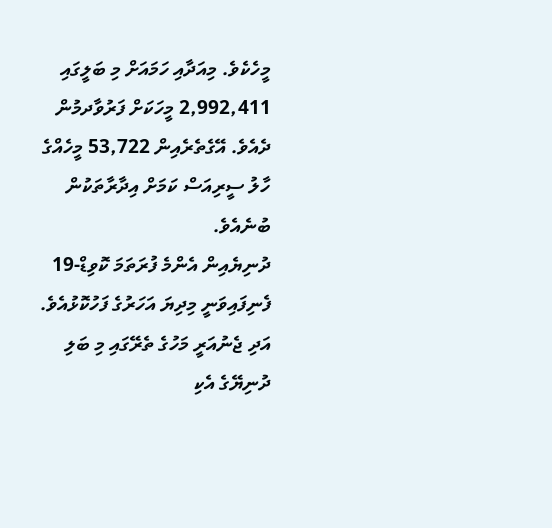މީހެކެވެ. މިއަދާއި ހަމައަށް މި ބަލީގައި 2,992,411 މީހަކަށް ފަރުވާދމުން ދެއެވެ. އޭގެތެރެއިން 53,722 މީހެއްގެ ހާލު ސީރިއަސް ކަމަށް އިދާރާތަކުން ބުނެއެވެ.
ދުނިޔެއިން އެންމެ ފުރަތަމަ ކޮވިޑް-19 ފެނިފައިވަނީ މިދިޔަ އަހަރުގެ ފަހުކޮޅުއެވެ. އަދި ޖެނުއަރީ މަހުގެ ތެރޭގައި މި ބަލި ދުނިޔޭގެ އެކި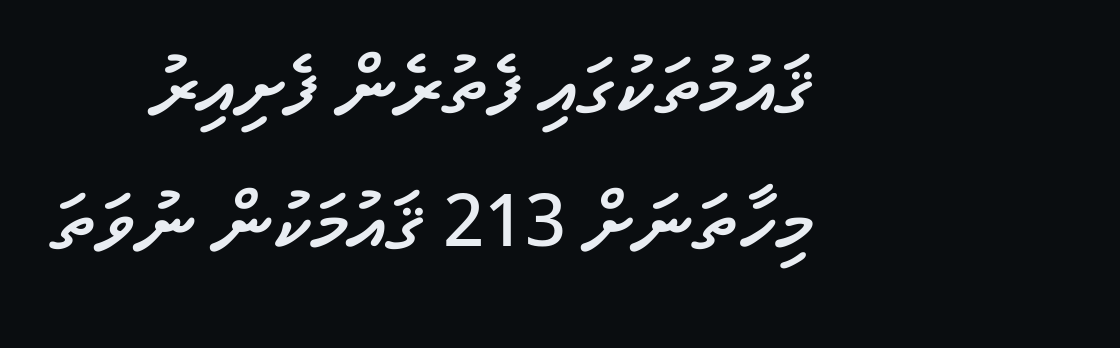ޤައުމުތަކުގައި ފެތުރެން ފެށިއިރު މިހާތަނަށް 213 ޤައުމަކުން ނުވަތަ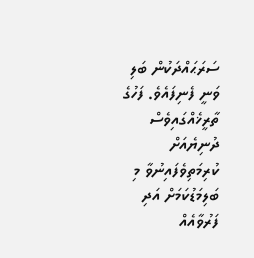ސަރަޙައްދަކުން ބަލި ވަނީ ފެނިފައެވެ. ފަހުގެ ތާރީޚެއްގައިވެސް ދުނިޔެއަށް ކުރިމަތިވެފައިނުވާ މި ބަލިމަޑުކަމަށް އަދި ފަރުވާއެއް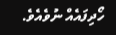ހޯދިފައެއް ނުވެއެވެ.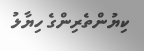ކިޔުންތެރިންގެ ހިޔާލު